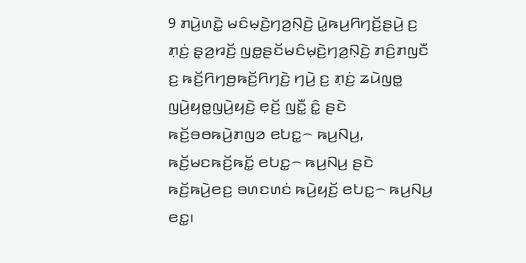9 ꤊꤣꤧ꤬ꤛꤢꤧ꤭ ꤗꤢꤨꤗ꤫ꤢꤧ꤬ꤚꤤ꤬ꤡ꤫ꤢꤧ꤬ ꤣꤧ꤭ꤒꤣ꤬ꤖꤚꤢꤩ꤬ꤔꤣꤧ꤬ ꤢ꤬ ꤊ꤫ꤢꤦ꤬ ꤔ꤫ꤤ꤬ꤙꤢꤩ꤬ ꤜꤥ꤭ꤔꤢꤩꤗꤢꤨꤗ꤫ꤢꤧ꤬ꤚꤤ꤬ꤡ꤫ꤢꤧ꤬ ꤊꤢꤨ꤬ꤊꤜꤢꤪ ꤢ꤬ ꤒꤢꤩ꤬ꤖꤚꤥ꤬ꤒꤢꤩ꤬ꤖꤚꤢꤧ꤬ ꤚꤣꤧ꤬ ꤢ꤬ ꤊ꤫ꤢꤦ꤬ ꤘꤣꤧꤜꤥ꤭ ꤜꤣꤧ꤬ꤟꤥ꤭ꤜꤣꤧ꤬ꤟꤢꤧ꤬ ꤕ꤫ꤢꤩ꤬ ꤜꤢꤪ꤭ ꤢꤨ꤭ ꤔꤢꤧ ꤒꤢꤩ꤬ꤋꤥꤒꤣꤧ꤬ꤊꤜꤤ ꤕꤝꤢ꤭꤮ ꤒꤣ꤬ꤡꤣ꤬, ꤒꤢꤩ꤬ꤗꤢꤒꤢꤩ꤬ꤒꤢꤩ꤭ ꤕꤝꤢ꤭꤮ ꤒꤣ꤬ꤡꤣ꤬ ꤔꤢꤧ ꤒꤢꤩ꤬ꤒꤣꤧ꤬ꤕꤢ꤬ ꤋꤛꤢꤛꤢꤦ ꤒꤣꤧ꤬ꤟꤢꤩ꤬ ꤕꤝꤢ꤭꤮ ꤒꤣ꤬ꤡꤣ꤬ ꤕꤢ꤭꤯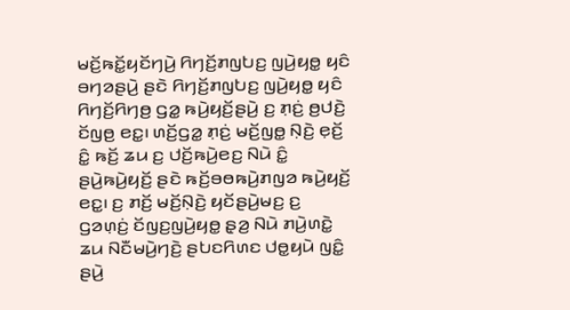ꤗꤢꤩ꤬ꤒꤢꤩ꤭ꤟꤢꤩꤚꤣꤧ꤬ ꤖꤚꤢꤩ꤬ꤊꤜꤝꤢ꤬ ꤜꤣꤧ꤬ꤟꤥ꤭ ꤟꤢꤨ ꤋꤚꤤꤔꤣꤧ꤬ ꤔꤢꤧ ꤖꤚꤢꤩ꤬ꤊꤜꤝꤢ꤬ ꤜꤣꤧ꤬ꤟꤥ꤭ ꤟꤢꤨ ꤖꤚꤢꤩ꤬ꤖꤚꤥ꤬ ꤞꤤ꤭ ꤒꤣꤧ꤬ꤟꤢꤩ꤬ꤔꤣꤧ꤬ ꤢ꤬ ꤊ꤫ꤢꤦ꤬ ꤥ꤬ꤓꤢꤧ꤬ ꤢꤩꤜꤥ꤬ ꤕꤢ꤭꤯ ꤛꤢꤩ꤬ꤞꤤ꤭ ꤊ꤫ꤢꤦ꤬ ꤗꤢꤩ꤬ꤜꤥ꤭ ꤡ꤫ꤢꤧ꤬ ꤕ꤫ꤢꤩ꤬ ꤢꤨ꤭ ꤒꤢꤩ꤬ ꤘꤣ ꤢ꤬ ꤓꤢꤩ꤬ꤒꤣꤧ꤬ꤕꤢ꤬ ꤡꤣꤧ ꤢꤨ꤭ ꤔꤣꤧ꤬ꤒꤣꤧ꤬ꤟꤢꤩ꤬ ꤔꤢꤧ ꤒꤢꤩ꤬ꤋꤥꤒꤣꤧ꤬ꤊꤜꤤ ꤒꤣꤧ꤬ꤟꤢꤩ꤬ ꤕꤢ꤭꤯ ꤢ꤬ ꤊꤢꤩ꤬ ꤗꤢꤩ꤬ꤡ꤫ꤢꤧ꤬ ꤟꤢꤩꤔꤣꤧ꤬ꤗꤢ꤬ ꤢ꤬ ꤞꤤꤛ꤫ꤢꤦ꤬ ꤢꤩꤜꤢ꤬ꤜꤣꤧ꤬ꤟꤥ꤭ ꤔ꤫ꤤ꤬ ꤡꤣꤧ ꤊꤣꤧ꤬ꤛꤢꤧ꤭ ꤘꤣ ꤡꤢꤪꤗꤣꤧ꤬ꤚꤢꤧ꤬ ꤔꤝꤢꤖꤛꤢ ꤓꤥ꤭ꤟꤣꤧ ꤜꤢꤨ꤭ ꤔꤣꤧ꤬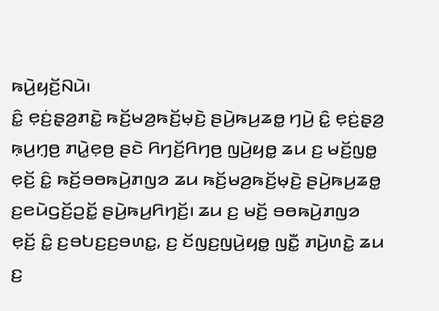ꤒꤣꤧ꤬ꤟꤢꤩ꤬ꤡꤣꤧ꤯
ꤢꤨ꤭ ꤕ꤫ꤢꤦ꤬ꤔ꤫ꤤ꤬ꤊꤢꤧ꤭ ꤒꤢꤩ꤬ꤗꤤ꤬ꤒꤢꤩ꤬ꤗ꤫ꤢꤧ꤬ ꤔꤣꤧ꤬ꤒꤣ꤬ꤘꤥ꤭ ꤚꤣꤧ꤬ ꤢꤨ꤭ ꤕ꤫ꤢꤦ꤬ꤔ꤫ꤤ꤬ ꤒ꤫ꤣ꤬ꤚ꤫ꤥ꤬ ꤊꤣꤧ꤭ꤕ꤫ꤥ꤬ ꤔꤢꤧ ꤖꤚꤢꤩ꤬ꤖꤚꤥ꤬ ꤜꤣꤧ꤬ꤟꤥ꤭ ꤘꤣ ꤢ꤬ ꤗꤢꤩ꤬ꤜꤥ꤭ ꤕ꤫ꤢꤩ꤬ ꤢꤨ꤭ ꤒꤢꤩ꤬ꤋꤥꤒꤣꤧ꤬ꤊꤜꤤ ꤘꤣ ꤒꤢꤩ꤬ꤗꤤ꤬ꤒꤢꤩ꤬ꤗ꤫ꤢꤧ꤬ ꤔꤣꤧ꤬ꤒꤣ꤬ꤘꤥ꤭ ꤢ꤬ꤕꤣꤧꤞꤢꤩ꤬ꤑꤢꤩ꤭ ꤔꤣꤧ꤬ꤒꤣ꤬ꤖꤚꤢꤩ꤬꤯ ꤘꤣ ꤢ꤬ ꤗꤢꤩ꤬ ꤋꤥꤒꤣꤧ꤬ꤊꤜꤤ ꤕ꤫ꤢꤩ꤬ ꤢꤨ꤭ ꤢ꤬ꤋꤝꤢ꤬ꤢ꤬ꤋꤛꤢ꤭, ꤢ꤬ ꤢꤩꤜꤢ꤬ꤜꤣꤧ꤬ꤟꤥ꤭ ꤜꤢꤪ꤭ ꤊꤣꤧ꤬ꤛꤢꤧ꤭ ꤘꤣ ꤢ꤬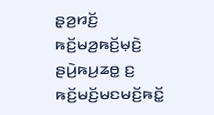ꤔ꤫ꤤ꤬ꤙꤢꤩ꤬ ꤒꤢꤩ꤬ꤗꤤ꤬ꤒꤢꤩ꤬ꤗ꤫ꤢꤧ꤬ ꤔꤣꤧ꤬ꤒꤣ꤬ꤘꤥ꤭ ꤢ꤬ ꤒꤢꤩ꤬ꤗꤢꤩ꤬ꤗꤢꤗꤢꤩ꤬ꤒꤢꤩ꤭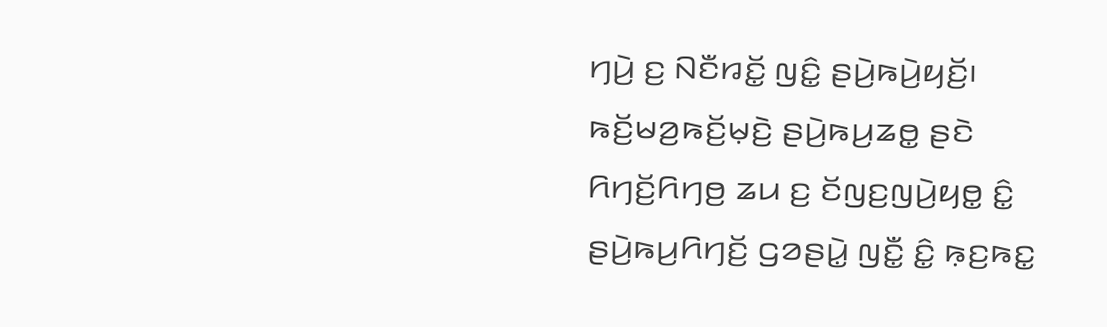ꤚꤣꤧ꤬ ꤢ꤬ ꤡꤢꤪꤙꤢꤩ꤭ ꤜꤢꤨ꤭ ꤔꤣꤧ꤬ꤒꤣꤧ꤬ꤟꤢꤩ꤬꤯ ꤒꤢꤩ꤬ꤗꤤ꤬ꤒꤢꤩ꤬ꤗ꤫ꤢꤧ꤬ ꤔꤣꤧ꤬ꤒꤣ꤬ꤘꤥ꤭ ꤔꤢꤧ ꤖꤚꤢꤩ꤬ꤖꤚꤥ꤬ ꤘꤣ ꤢ꤬ ꤢꤩꤜꤢ꤬ꤜꤣꤧ꤬ꤟꤥ꤭ ꤢꤨ꤭ ꤔꤣꤧ꤬ꤒꤣ꤬ꤖꤚꤢꤩ꤬ ꤞꤤꤔꤣꤧ꤭ ꤜꤢꤪ꤭ ꤢꤨ꤭ ꤒ꤫ꤢ꤬ꤒꤢ꤭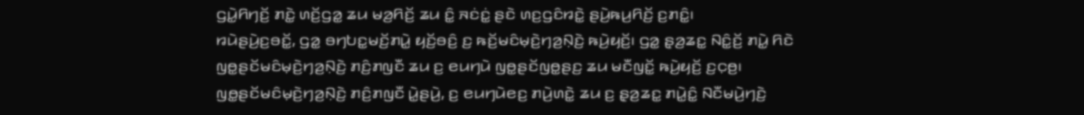ꤞꤣꤧ꤭ꤖꤚꤢꤩ꤬ ꤊꤢꤧ꤭ ꤛꤢꤩ꤬ꤞꤤ꤭ ꤘꤣ ꤗꤤ꤬ꤖꤢꤩ꤬ ꤘꤣ ꤢꤨ꤭ ꤏꤢꤦꤢꤦ꤭ ꤔꤢꤧ ꤛꤢ꤬ꤞꤢꤨꤙꤢꤧ꤭ ꤔꤣꤧ꤬ꤒꤣ꤬ꤖꤢꤩ꤬ ꤢ꤬ꤊꤢꤨ꤭꤯
ꤙꤣꤧꤔꤣꤧ꤬ꤢ꤬ꤋꤢꤩ꤭, ꤞꤤ꤭ ꤋꤚꤝꤢ꤭ꤗꤢꤩ꤬ꤊꤣꤧ꤭ ꤟꤢꤩ꤬ꤋꤢꤨ꤬ ꤢ꤬ ꤒꤢꤩ꤬ꤗꤢꤨꤗ꤫ꤢꤧ꤬ꤚꤤ꤬ꤡ꤫ꤢꤧ꤬ ꤒꤣꤧ꤬ꤟꤢꤩ꤬꤯ ꤞꤤ꤭ ꤔ꤫ꤤ꤬ꤘꤢ꤭ ꤡꤢꤨ꤭ꤢꤩ꤬ ꤊꤣꤧ꤭ ꤖꤢꤧ ꤜꤥ꤭ꤔꤢꤩꤗꤢꤨꤗ꤫ꤢꤧ꤬ꤚꤤ꤬ꤡ꤫ꤢꤧ꤬ ꤊꤢꤨ꤬ꤊꤜꤢꤪ ꤘꤣ ꤢ꤬ ꤕꤣꤚꤣꤧ ꤜꤥ꤭ꤔꤢꤩꤜꤥ꤭ꤔꤢ꤬ ꤘꤣ ꤗꤢꤪꤜꤢꤩ꤭ ꤒꤣꤧ꤬ꤟꤢꤩ꤬ ꤢ꤬ꤍ꤫ꤥ꤬꤯ ꤜꤥ꤭ꤔꤢꤩꤗꤢꤨꤗ꤫ꤢꤧ꤬ꤚꤤ꤬ꤡ꤫ꤢꤧ꤬ ꤊꤢꤨ꤬ꤊꤜꤢꤪ ꤣꤧ꤭ꤔꤣꤧ꤬, ꤢ꤬ ꤕꤣꤚꤣꤧꤕꤢ꤬ ꤊꤣꤧ꤬ꤛꤢꤧ꤭ ꤘꤣ ꤢ꤬ ꤔ꤫ꤤ꤬ꤘꤢ꤭ ꤊꤣꤧ꤭ꤢꤨ꤭ ꤡꤢꤪꤗꤣꤧ꤬ꤚꤢꤧ꤬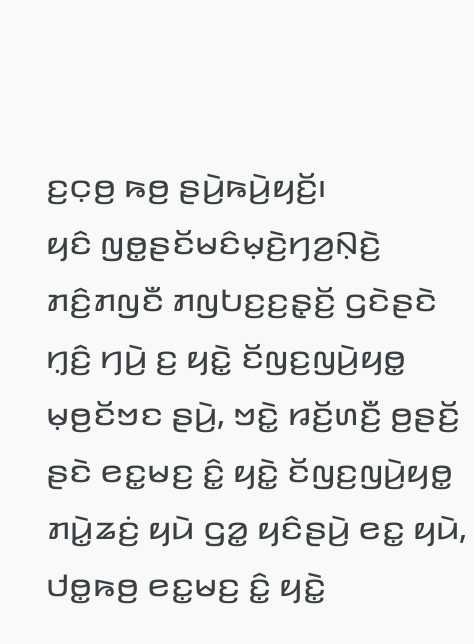ꤢ꤬ꤍ꤫ꤥ꤬ ꤒꤥ꤬ ꤔꤣꤧ꤬ꤒꤣꤧ꤬ꤟꤢꤩ꤬꤯
ꤟꤢꤨ ꤜꤥ꤭ꤔꤢꤩꤗꤢꤨꤗ꤫ꤢꤧ꤬ꤚꤤ꤬ꤡ꤫ꤢꤧ꤬ ꤊꤢꤨ꤬ꤊꤜꤢꤪ ꤊꤜꤝꤢ꤬ꤢ꤬ꤔ꤫ꤢꤩ꤬ ꤞꤢꤧꤔꤢꤧ ꤚ꤫ꤢꤨ꤬ ꤚꤣꤧ꤬ ꤢ꤬ ꤟꤢꤧ꤭ ꤢꤩꤜꤢ꤬ꤜꤣꤧ꤬ꤟꤥ꤭ ꤗ꤫ꤥ꤬ꤢꤩꤠꤢ ꤔꤣꤧ꤬, ꤠꤢꤧ꤭ ꤙꤢꤩ꤬ꤛꤢꤪ꤬ ꤥ꤬ꤔꤢꤩ꤬ ꤔꤢꤧ ꤕꤢ꤭ꤗꤢ꤬ ꤢꤨ꤭ ꤟꤢꤧ꤭ ꤢꤩꤜꤢ꤬ꤜꤣꤧ꤬ꤟꤥ꤭ ꤊꤣꤧ꤭ꤘꤢꤦ꤬ ꤟꤣꤧ ꤞꤤ꤭ ꤟꤢꤨꤔꤣꤧ꤬ ꤕꤢ꤭ ꤟꤣꤧ, ꤓꤥ꤭ꤒꤥ꤬ ꤕꤢ꤭ꤗꤢ꤬ ꤢꤨ꤭ ꤟꤢꤧ꤭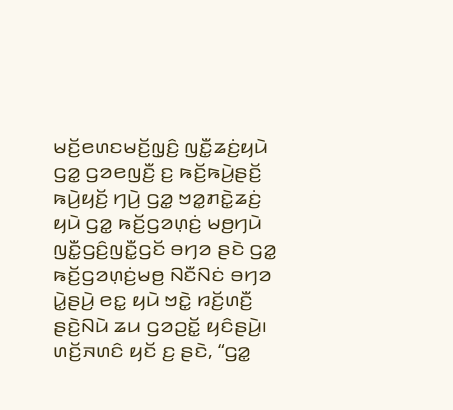ꤗꤢꤩ꤬ꤕꤛꤢꤗꤢꤩ꤬ꤜ꤫ꤢꤨ꤬ ꤜꤢꤪ꤭ꤘꤢꤦ꤬ꤟꤣꤧ ꤞꤤ꤭ ꤞꤤꤕꤜꤢꤪ꤬ ꤢ꤬ ꤒꤢꤩ꤬ꤒꤣꤧ꤬ꤔꤢꤩ꤬ ꤒꤣꤧ꤬ꤟꤢꤩ꤬ ꤚꤣꤧ꤬ ꤞꤤ꤭ ꤠꤤ꤭ꤊꤢꤧ꤭ꤘꤢꤦ꤬ ꤟꤣꤧ ꤞꤤ꤭ ꤒꤢꤩ꤬ꤞꤤꤛ꤫ꤢꤦ꤬ ꤗꤥ꤬ꤚꤣꤧ ꤜꤢꤪ꤭ꤞꤢꤨ꤬ꤜꤢꤪ꤭ꤞꤢꤩ ꤋꤚꤤ ꤔꤢꤧ ꤞꤤ꤭ ꤒꤢꤩ꤬ꤞꤤꤛ꤫ꤢꤦ꤬ꤗꤥ꤬ ꤡꤢꤪꤡꤢꤦ ꤋꤚꤤ ꤣꤧ꤭ꤔꤣꤧ꤬ ꤕꤢ꤭ ꤟꤣꤧ ꤠꤢꤧ꤭ ꤙꤢꤩ꤬ꤛꤢꤪ꤬ ꤔꤢꤧ꤬ꤡꤣꤧ ꤘꤣ ꤞꤤꤑꤢꤩ꤭ ꤟꤢꤨꤔꤣꤧ꤬꤯
ꤛꤢꤩ꤬ꤏꤛꤢꤨ ꤟꤢꤩ ꤢ꤬ ꤔꤢꤧ, “ꤞꤤ꤭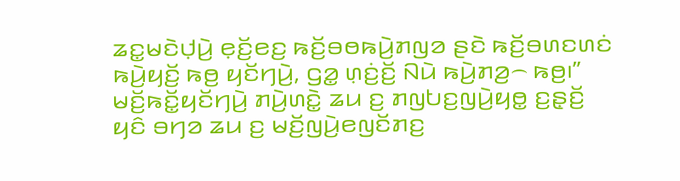ꤘꤢ꤭ꤗꤢꤧꤓ꤫ꤣꤧ꤬ ꤕ꤫ꤢꤩ꤬ꤕꤢ꤬ ꤒꤢꤩ꤬ꤋꤥꤒꤣꤧ꤬ꤊꤜꤤ ꤔꤢꤧ ꤒꤢꤩ꤬ꤋꤛꤢꤛꤢꤦ ꤒꤣꤧ꤬ꤟꤢꤩ꤬ ꤒꤥ꤬ ꤟꤢꤩꤚꤣꤧ꤬, ꤞꤤ꤭ ꤛ꤫ꤢꤦ꤬ꤢꤩ꤬ ꤡꤣꤧ ꤒꤣꤧ꤬ꤊꤤ꤬꤮ ꤒꤥ꤬꤯”
ꤗꤢꤩ꤬ꤒꤢꤩ꤭ꤟꤢꤩꤚꤣꤧ꤬ ꤊꤣꤧ꤬ꤛꤢꤧ꤭ ꤘꤣ ꤢ꤬ ꤊꤜꤝꤢ꤬ꤜꤣꤧ꤬ꤟꤥ꤭ ꤢ꤬ꤔ꤫ꤢꤩ꤬ ꤟꤢꤨ ꤋꤚꤤ ꤘꤣ ꤢ꤬ ꤗꤢꤩ꤬ꤜꤣꤧ꤬ꤕꤜꤢꤩꤊꤢ꤬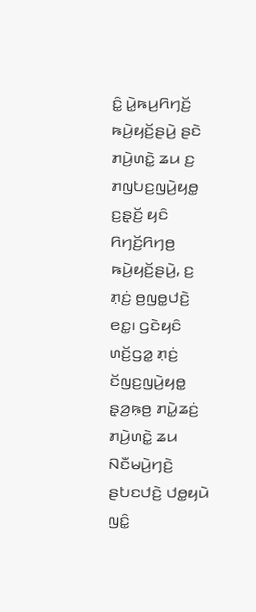ꤢꤨ꤭ ꤣꤧ꤭ꤒꤣ꤬ꤖꤚꤢꤩ꤬ ꤒꤣꤧ꤬ꤟꤢꤩ꤬ꤔꤣꤧ꤬ ꤔꤢꤧ ꤊꤣꤧ꤬ꤛꤢꤧ꤭ ꤘꤣ ꤢ꤬ ꤊꤜꤝꤢ꤬ꤜꤣꤧ꤬ꤟꤥ꤭ ꤢ꤬ꤔ꤫ꤢꤩ꤬ ꤟꤢꤨ ꤖꤚꤢꤩ꤬ꤖꤚꤥ꤬ ꤒꤣꤧ꤬ꤟꤢꤩ꤬ꤔꤣꤧ꤬, ꤢ꤬ ꤊ꤫ꤢꤦ꤬ ꤥ꤬ꤜꤥ꤭ꤓꤢꤧ꤬ ꤕꤢ꤭꤯ ꤞꤢꤧꤟꤢꤨ ꤛꤢꤩ꤬ꤞꤤ꤭ ꤊ꤫ꤢꤦ꤬ ꤢꤩꤜꤢ꤬ꤜꤣꤧ꤬ꤟꤥ꤭ ꤔ꤫ꤤ꤬ꤒ꤫ꤥ꤬ ꤊꤣꤧ꤭ꤘꤢꤦ꤬ ꤊꤣꤧ꤬ꤛꤢꤧ꤭ ꤘꤣ ꤡꤢꤪꤗꤣꤧ꤬ꤚꤢꤧ꤬ ꤔꤝꤢꤓꤢꤧ꤬ ꤓꤥ꤭ꤟꤣꤧ ꤜꤢꤨ꤭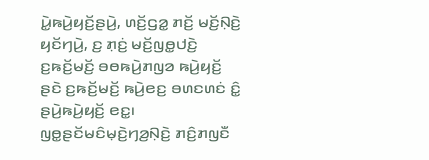ꤣꤧ꤭ꤒꤣꤧ꤬ꤟꤢꤩ꤬ꤔꤣꤧ꤬, ꤛꤢꤩ꤬ꤞꤤ꤭ ꤊꤢꤩ꤬ ꤗꤢꤩ꤬ꤡ꤫ꤢꤧ꤬ ꤟꤢꤩꤚꤣꤧ꤬, ꤢ꤬ ꤊ꤫ꤢꤦ꤬ ꤗꤢꤩ꤬ꤜꤥ꤭ꤓꤢꤧ꤬ ꤢ꤬ꤒꤢꤩ꤬ꤗꤢꤩ꤬ ꤋꤥꤒꤣꤧ꤬ꤊꤜꤤ ꤒꤣꤧ꤬ꤟꤢꤩ꤬ ꤔꤢꤧ ꤢ꤬ꤒꤢꤩ꤬ꤗꤢꤩ꤬ ꤒꤣꤧ꤬ꤕꤢ꤬ ꤋꤛꤢꤛꤢꤦ ꤢꤨ꤭ ꤔꤣꤧ꤬ꤒꤣꤧ꤬ꤟꤢꤩ꤬ ꤕꤢ꤭꤯
ꤜꤥ꤭ꤔꤢꤩꤗꤢꤨꤗ꤫ꤢꤧ꤬ꤚꤤ꤬ꤡ꤫ꤢꤧ꤬ ꤊꤢꤨ꤬ꤊꤜꤢꤪ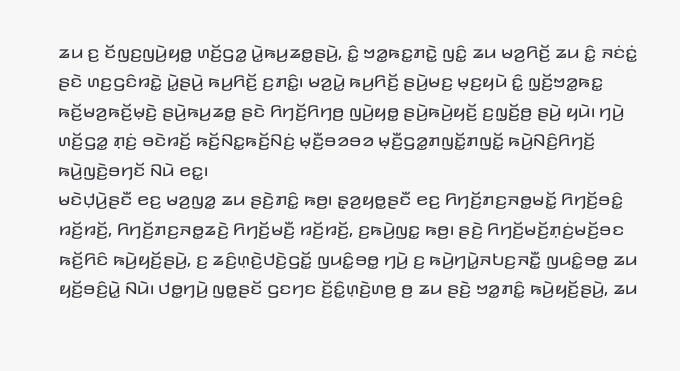ꤘꤣ ꤢ꤬ ꤢꤩꤜꤢ꤬ꤜꤣꤧ꤬ꤟꤥ꤭ ꤛꤢꤩ꤬ꤞꤤ꤭ ꤣꤧ꤭ꤒꤣ꤬ꤘꤥ꤭ꤔꤣꤧ꤬, ꤢꤨ꤭ ꤠꤤ꤭ꤒꤢ꤭ꤊꤢꤧ꤭ ꤜꤢꤨ꤭ ꤘꤣ ꤗꤤ꤬ꤖꤢꤩ꤬ ꤘꤣ ꤢꤨ꤭ ꤏꤢꤦꤢꤦ꤭ ꤔꤢꤧ ꤛꤢ꤬ꤞꤢꤨꤙꤢꤧ꤭ ꤣꤧ꤭ꤔꤣꤧ꤬ ꤒꤣ꤬ꤖꤢꤩ꤬ ꤢ꤬ꤊꤢꤨ꤭꤯ ꤗꤤ꤬ꤣꤧ꤭ ꤒꤣ꤬ꤖꤢꤩ꤬ ꤔꤣꤧ꤬ꤗꤢ꤬ ꤗ꤫ꤢ꤬ꤟꤣꤧ ꤢꤨ꤭ ꤜ꤫ꤢꤩ꤬ꤠꤤ꤭ꤒꤢ꤭ ꤒꤢꤩ꤬ꤗꤤ꤬ꤒꤢꤩ꤬ꤗ꤫ꤢꤧ꤬ ꤔꤣꤧ꤬ꤒꤣ꤬ꤘꤥ꤭ ꤔꤢꤧ ꤖꤚꤢꤩ꤬ꤖꤚꤥ꤬ ꤜꤣꤧ꤬ꤟꤥ꤭ ꤔꤣꤧ꤬ꤒꤣꤧ꤬ꤟꤢꤩ꤬ ꤢ꤬ꤜ꤫ꤢꤩ꤬ꤥ꤬ ꤔꤣꤧ꤬ ꤟꤣꤧ꤯ ꤚꤣꤧ꤬ ꤛꤢꤩ꤬ꤞꤤ꤭ ꤊ꤫ꤢꤦ꤬ ꤋꤢꤧꤙꤢꤩ꤬ ꤒꤢꤩ꤬ꤡꤢ꤭ꤒꤢꤩ꤬ꤡꤢꤦ꤬ ꤗ꤫ꤢꤪ꤬ꤋꤤꤋꤤ ꤗ꤫ꤢꤪ꤬ꤞꤤ꤭ꤊꤜꤢꤩ꤭ꤊꤜꤢꤩ꤭ ꤒꤣꤧ꤬ꤡꤢꤨ꤬ꤖꤚꤢꤩ꤬ ꤒꤣꤧ꤬ꤜꤢꤧ꤬ꤋꤚꤢꤩ ꤡꤣꤧ ꤕꤢ꤭꤯
ꤗꤢꤧꤓ꤫ꤣꤧ꤬ꤔꤢꤪ ꤕꤢ꤬ ꤗꤤ꤬ꤜꤤ꤭ ꤘꤣ ꤔꤢꤧ꤬ꤊꤢꤨ꤭ ꤒꤥ꤬꤯ ꤔ꤫ꤤ꤬ꤟꤥ꤭ꤔꤢꤪ ꤕꤢ꤬ ꤖꤚꤢꤩ꤬ꤊꤢ꤬ꤏꤥ꤭ꤗꤢꤩ꤭ ꤖꤚꤢꤩ꤬ꤋꤢꤨ꤭ ꤙꤢꤩ꤬ꤙꤢꤩ꤬, ꤖꤚꤢꤩ꤬ꤊꤢ꤬ꤏꤥ꤭ꤘꤢꤧ꤬ ꤖꤚꤢꤩ꤬ꤗꤢꤪ꤬ ꤙꤢꤩ꤬ꤙꤢꤩ꤬, ꤢ꤬ꤒꤣꤧ꤬ꤜꤢ꤭ ꤒꤥ꤬꤯ ꤔꤢꤧ꤬ ꤖꤚꤢꤩ꤬ꤗꤢꤩ꤬ꤊ꤫ꤢꤦ꤬ꤗꤢꤩ꤬ꤋꤢ ꤒꤢꤩ꤬ꤖꤢꤨ ꤒꤣꤧ꤬ꤟꤢꤩ꤬ꤔꤣꤧ꤬, ꤢ꤬ ꤘꤢꤨ꤬ꤛ꤫ꤢꤧ꤬ꤓꤢꤧ꤬ꤞꤢꤩ꤭ ꤜꤣꤢꤨ꤭ꤋꤥ꤭ ꤚꤣꤧ꤬ ꤢ꤬ ꤒꤣꤧ꤬ꤚꤣꤧ꤭ꤏꤝꤢ꤬ꤏꤢꤪ꤭ ꤜꤣꤢꤨ꤭ꤋꤥ꤭ ꤘꤣ ꤟꤢꤩ꤬ꤋꤢꤨ꤬ꤣꤧ꤭ ꤡꤣꤧ꤯ ꤓꤥ꤭ꤚꤣꤧ꤬ ꤜꤥ꤭ꤔꤢꤩ ꤞꤢꤚꤢ ꤢꤩ꤬ꤢꤨ꤭ꤛ꤫ꤢꤧ꤬ꤛꤥ꤬ ꤥ꤬ ꤘꤣ ꤔꤢꤧ꤬ ꤠꤤ꤭ꤊꤢꤨ꤭ ꤒꤣꤧ꤬ꤟꤢꤩ꤬ꤔꤣꤧ꤬, ꤘꤣ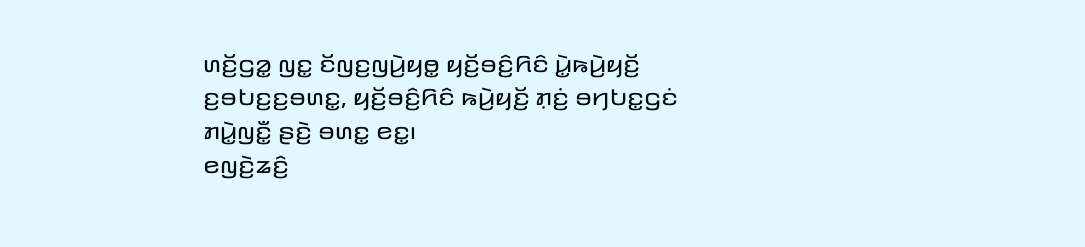ꤛꤢꤩ꤬ꤞꤤ꤭ ꤜꤢ꤭ ꤢꤩꤜꤢ꤬ꤜꤣꤧ꤬ꤟꤥ꤭ ꤟꤢꤩ꤬ꤋꤢꤨ꤬ꤖꤢꤨ ꤣꤧ꤭ꤒꤣꤧ꤬ꤟꤢꤩ꤬ ꤢ꤬ꤋꤝꤢ꤬ꤢ꤬ꤋꤛꤢ꤭, ꤟꤢꤩ꤬ꤋꤢꤨ꤬ꤖꤢꤨ ꤒꤣꤧ꤬ꤟꤢꤩ꤬ ꤊ꤫ꤢꤦ꤬ ꤋꤚꤝꤢ꤭ꤞꤢꤦ ꤊꤣꤧ꤭ꤜꤢꤪ꤭ ꤔꤢꤧ꤬ ꤋꤛꤢ꤭ ꤕꤢ꤭꤯
ꤕꤜꤢꤧ꤬ꤘꤢꤨ꤬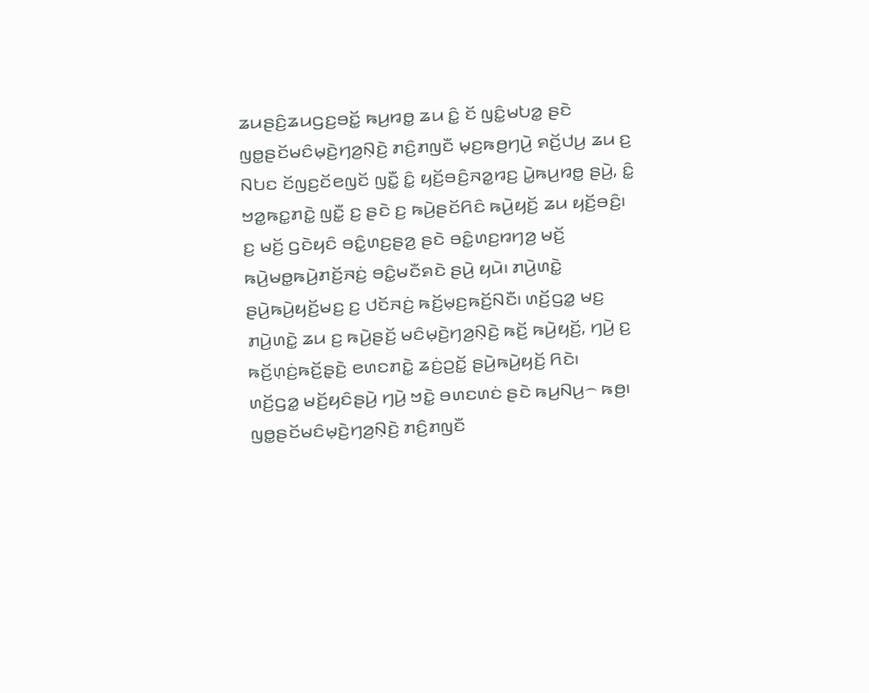ꤘꤣꤔꤢꤨ꤬ꤘꤣꤞꤢ꤬ꤋꤢꤩ꤭ ꤒꤣ꤬ꤙꤥ꤭ ꤘꤣ ꤢꤨ꤭ ꤢꤩ ꤜꤢꤨ꤭ꤗꤝꤤ꤭ ꤔꤢꤧ ꤜꤥ꤭ꤔꤢꤩꤗꤢꤨꤗ꤫ꤢꤧ꤬ꤚꤤ꤬ꤡ꤫ꤢꤧ꤬ ꤊꤢꤨ꤬ꤊꤜꤢꤪ ꤗ꤫ꤢ꤬ꤒꤥ꤬ꤚꤣꤧ꤬ ꤎꤢꤩ꤬ꤓꤣ꤬ ꤘꤣ ꤢ꤬ ꤡꤝꤢ ꤢꤩꤜꤢ꤬ꤢꤩꤕꤜꤢꤩ ꤜꤢꤪ꤭ ꤢꤨ꤭ ꤟꤢꤩ꤬ꤋꤢꤨ꤬ꤏꤤ꤭ꤙꤢ꤬ ꤣꤧ꤭ꤒꤣ꤬ꤙꤥ꤭ ꤔꤣꤧ꤬, ꤢꤨ꤭ ꤠꤤ꤭ꤒꤢ꤭ꤊꤢꤧ꤭ ꤜꤢꤪ꤭ ꤢ꤬ ꤔꤢꤧ ꤢ꤬ ꤒꤣꤧ꤬ꤔꤢꤩꤖꤢꤨ ꤒꤣꤧ꤬ꤟꤢꤩ꤬ ꤘꤣ ꤟꤢꤩ꤬ꤋꤢꤨ꤬꤯
ꤢ꤬ ꤗꤢꤩ꤬ ꤞꤢꤧꤟꤢꤨ ꤋꤢꤨ꤭ꤛꤢ꤬ꤔꤤ꤬ ꤔꤢꤧ ꤋꤢꤨ꤭ꤛꤢ꤬ꤙꤚꤤ꤬ ꤗꤢꤩ꤬ ꤒꤣꤧ꤬ꤗꤥ꤭ꤒꤣꤧ꤬ꤊꤢꤩ꤬ꤏꤢꤦ꤬ ꤋꤢꤨ꤭ꤗꤢꤪꤎꤢꤧ ꤔꤣꤧ꤬ ꤟꤣꤧ꤯ ꤊꤣꤧ꤬ꤛꤢꤧ꤭ ꤔꤣꤧ꤬ꤒꤣꤧ꤬ꤟꤢꤩ꤬ꤗꤢ꤬ ꤢ꤬ ꤓꤢꤩꤏꤢꤦ꤬ ꤒꤢꤩ꤬ꤗ꤫ꤢ꤬ꤒꤢꤩ꤬ꤡꤢꤪ꤯ ꤛꤢꤩ꤬ꤞꤤ꤭ ꤗꤢ꤬ ꤊꤣꤧ꤬ꤛꤢꤧ꤭ ꤘꤣ ꤢ꤬ ꤒꤣꤧ꤬ꤔꤢꤩ꤬ ꤗꤢꤨꤗ꤫ꤢꤧ꤬ꤚꤤ꤬ꤡ꤫ꤢꤧ꤬ ꤒꤢꤩ꤬ ꤒꤣꤧ꤬ꤟꤢꤩ꤬, ꤚꤣꤧ꤬ ꤢ꤬ ꤒꤢꤩ꤬ꤛ꤫ꤢꤦ꤬ꤒꤢꤩ꤬ꤔ꤫ꤢꤧ꤬ ꤕꤛꤢꤊꤢꤧ꤭ ꤘꤢꤦ꤬ꤑꤢꤩ꤭ ꤔꤣꤧ꤬ꤒꤣꤧ꤬ꤟꤢꤩ꤬ ꤖꤢꤧ꤯
ꤛꤢꤩ꤬ꤞꤤ꤭ ꤗꤢꤩ꤬ꤟꤢꤨꤔꤣꤧ꤬ ꤚꤣꤧ꤬ ꤠꤢꤧ꤭ ꤋꤛꤢꤛꤢꤦ ꤔꤢꤧ ꤒꤣ꤬ꤡꤣ꤬꤮ ꤒꤥ꤬꤯ ꤜꤥ꤭ꤔꤢꤩꤗꤢꤨꤗ꤫ꤢꤧ꤬ꤚꤤ꤬ꤡ꤫ꤢꤧ꤬ ꤊꤢꤨ꤬ꤊꤜꤢꤪ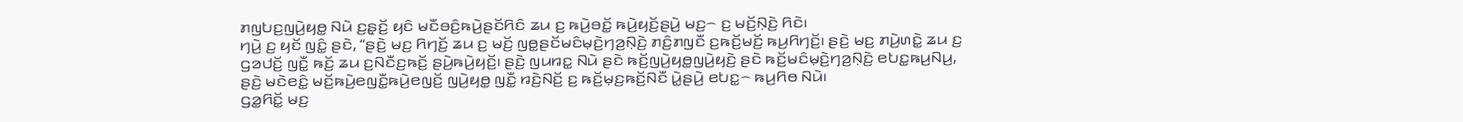ꤊꤜꤝꤢ꤬ꤜꤣꤧ꤬ꤟꤥ꤭ ꤡꤣꤧ ꤢ꤬ꤔ꤫ꤢꤩ꤬ ꤟꤢꤨ ꤗꤢꤪꤋꤢꤨ꤬ꤒꤣꤧ꤬ꤔꤢꤩꤖꤢꤨ ꤘꤣ ꤢ꤬ ꤒꤣꤧ꤬ꤋꤢꤩ꤭ ꤒꤣꤧ꤬ꤟꤢꤩ꤬ꤔꤣꤧ꤬ ꤗꤢ꤬꤮ ꤢ꤬ ꤗꤢꤩ꤬ꤡ꤫ꤢꤧ꤬ ꤖꤢꤧ꤯
ꤚꤣꤧ꤬ ꤢ꤬ ꤟꤢꤩ ꤜꤢꤨ꤭ ꤔꤢꤧ, “ꤔꤢꤧ꤬ ꤗꤢ꤬ ꤖꤚꤢꤩ꤬ ꤘꤣ ꤢ꤬ ꤗꤢꤩ꤬ ꤜꤥ꤭ꤔꤢꤩꤗꤢꤨꤗ꤫ꤢꤧ꤬ꤚꤤ꤬ꤡ꤫ꤢꤧ꤬ ꤊꤢꤨ꤬ꤊꤜꤢꤪ ꤢ꤬ꤒꤢꤩ꤬ꤗꤢꤩ꤬ ꤒꤣ꤬ꤖꤚꤢꤩ꤬꤯ ꤔꤢꤧ꤬ ꤗꤢ꤬ ꤊꤣꤧ꤬ꤛꤢꤧ꤭ ꤘꤣ ꤢ꤬ ꤞꤤꤓꤢꤩ꤬ ꤜꤢꤪ꤭ ꤒꤢꤩ꤬ ꤘꤣ ꤢ꤬ꤡꤢꤪꤢ꤬ꤒꤢꤩ꤬ ꤔꤣꤧ꤬ꤒꤣꤧ꤬ꤟꤢꤩ꤬꤯ ꤔꤢꤧ꤬ ꤜꤣꤙꤢ꤭ ꤡꤣꤧ ꤔꤢꤧ ꤒꤢꤩ꤬ꤜꤣꤧ꤬ꤟꤥ꤭ꤜꤣꤧ꤬ꤟꤢꤧ꤬ ꤔꤢꤧ ꤒꤢꤩ꤬ꤗꤢꤨꤗ꤫ꤢꤧ꤬ꤚꤤ꤬ꤡ꤫ꤢꤧ꤬ ꤕꤝꤢ꤭ꤒꤣ꤬ꤡꤣ꤬, ꤔꤢꤧ꤬ ꤗꤢꤧꤕꤢꤨ꤭ ꤗꤢꤩ꤬ꤒꤣꤧ꤬ꤕꤜꤢꤪ꤭ꤒꤣꤧ꤬ꤕꤜꤢꤩ꤬ ꤜꤣꤧ꤬ꤟꤥ꤭ ꤜꤢꤪ꤭ ꤙꤢꤧ꤬ꤡꤢꤩ꤬ ꤢ꤬ ꤒꤢꤩ꤬ꤗ꤫ꤢ꤬ꤒꤢꤩ꤬ꤡꤢꤪ ꤣꤧ꤭ꤔꤣꤧ꤬ ꤕꤝꤢ꤭꤮ ꤒꤣ꤬ꤖꤥ ꤡꤣꤧ꤯
ꤞꤤ꤭ꤖꤢꤩ꤭ ꤗꤢ꤬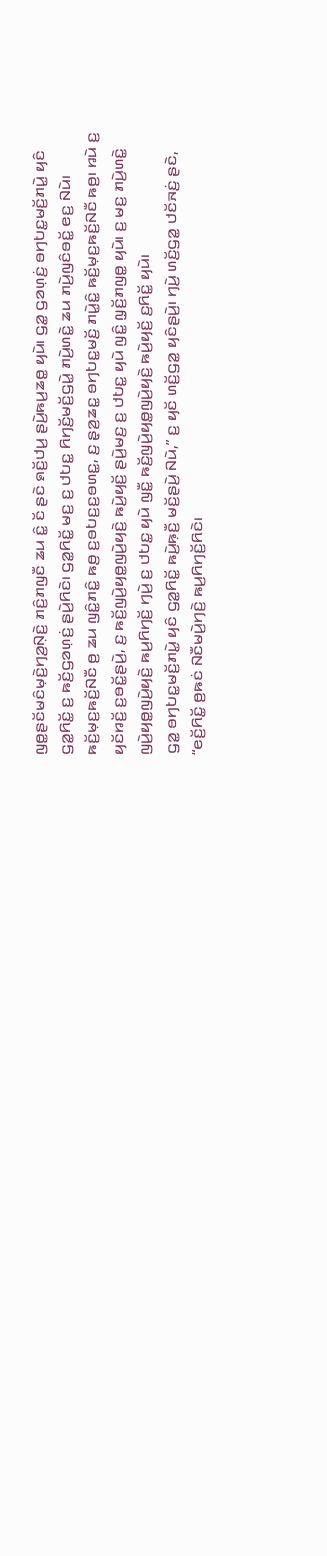ꤜꤥ꤭ꤔꤢꤩꤗꤢꤨꤗ꤫ꤢꤧ꤬ꤚꤤ꤬ꤡ꤫ꤢꤧ꤬ ꤊꤢꤨ꤬ꤊꤜꤢꤪ ꤘꤣ ꤢꤨ꤭ ꤢꤩ ꤔꤢꤧ ꤎꤢꤩ꤬ꤓꤣ꤬ ꤔꤣꤧ꤬ꤒꤣ꤬ꤘꤥ꤭ ꤟꤣꤧ꤯ ꤞꤤ꤭ ꤞꤤꤛ꤫ꤢꤦ꤬ ꤋꤚꤝꤢ꤭ꤗꤢꤩ꤬ꤊꤣꤧ꤭ ꤟꤢꤨ ꤞꤤ꤭ꤖꤢꤩ꤭ ꤢ꤬ ꤒꤢꤩ꤬ꤞꤤꤛ꤫ꤢꤦ꤬ ꤔꤣꤧ꤬ꤖꤢꤧ꤯ ꤞꤤ꤭ꤖꤢꤩ꤭ ꤗꤢ꤬ ꤢ꤬ ꤓꤝꤢ꤭ ꤖꤚꤢꤩ꤬ꤗꤢꤩ꤬ꤞꤣꤧ꤭ ꤊꤣꤧ꤬ꤛꤢꤧ꤭ ꤘꤣ ꤊꤣꤧ꤬ꤜꤢꤨꤋꤢꤩ꤭ ꤕꤢ꤬ ꤡꤣꤧ꤯ ꤒꤢꤩ꤬ꤗ꤫ꤢ꤬ꤒꤢꤩ꤬ꤡꤢꤪ ꤥ꤬ ꤘꤣ ꤜꤢꤨ꤭ꤊꤢꤨ꤭ ꤒꤥ꤬ ꤢ꤬ꤋꤝꤢ꤬ꤢ꤬ꤋꤛꤢ꤭, ꤢ꤬ ꤔ꤫ꤤ꤬ꤘꤢ꤭ ꤋꤚꤝꤢ꤭ꤗꤢꤩ꤬ ꤊꤣꤧ꤭ꤢꤨ꤭ ꤒꤢꤩ꤬ꤗ꤫ꤢ꤬ꤒꤢꤩ꤬ꤡꤢꤪ ꤒꤥ꤬꤯ ꤙꤣꤧ ꤢ꤬ ꤟꤢꤩꤙꤢꤩ꤬ ꤢ꤬ꤋꤢꤩ꤭ꤔꤣꤧ꤬, ꤢ꤬ ꤒꤢꤩ꤬ꤜꤣꤧ꤬ꤟꤥ꤭ꤜꤣꤧ꤬ꤟꤢꤧ꤬ ꤒꤣꤧ꤬ꤟꤢꤩ꤬ ꤔꤣꤧ꤬ꤗꤢ꤬ ꤢ꤬ ꤓꤝꤢ꤭ ꤟꤣꤧ ꤜꤢꤨ꤭ ꤜ꤫ꤢꤩ꤬ꤊꤜꤥ꤭ ꤟꤣꤧ꤯ ꤢ꤬ ꤗꤢ꤬ ꤊꤣꤧ꤬ꤛꤢꤧ꤭ ꤜꤣꤧ꤬ꤟꤥ꤭ꤜꤣꤧ꤬ꤟꤢꤧ꤬ ꤒꤣ꤬ꤖꤚꤢꤩ꤬ ꤚꤣꤧ꤬ ꤢ꤬ ꤓꤝꤢ꤭ ꤟꤣꤧ ꤜꤢꤪ꤭ ꤒꤢꤩ꤬ꤜꤣꤧ꤬ꤟꤥ꤭ꤜꤣꤧ꤬ꤟꤢꤧ꤬ ꤒꤣꤧ꤬ꤟꤢꤩ꤬ ꤢ꤬ꤖꤢꤩ꤭ ꤟꤣꤧ꤯
ꤞꤤ꤭ ꤋꤚꤝꤢ꤭ꤗꤢꤩ꤬ꤊꤣꤧ꤭ ꤟꤢꤨ ꤞꤤ꤭ꤖꤢꤩ꤭ ꤒꤣꤧ꤬ꤒ꤫ꤢꤪ꤬ ꤗꤢꤩ꤬ꤔꤣꤧ꤬ ꤡꤣꤧ,” ꤢ꤬ ꤟꤢꤩ ꤛꤢꤩ꤬ꤞꤤ꤭ ꤟꤢꤨꤔꤣꤧ꤬꤯ ꤚꤣꤧ꤬ ꤛꤢꤩ꤬ꤞꤤ꤭ ꤓꤢꤩꤏꤢꤦ꤬ ꤔꤢꤧ, “ꤕꤢꤩ꤬ꤖꤢꤩ꤭ ꤥ꤬ꤒꤢꤦ ꤡꤢꤪꤗꤣꤧ꤬ꤚꤢꤧ꤬ ꤒꤣ꤬ꤖꤚꤢꤩ꤬ꤖꤢꤧ꤯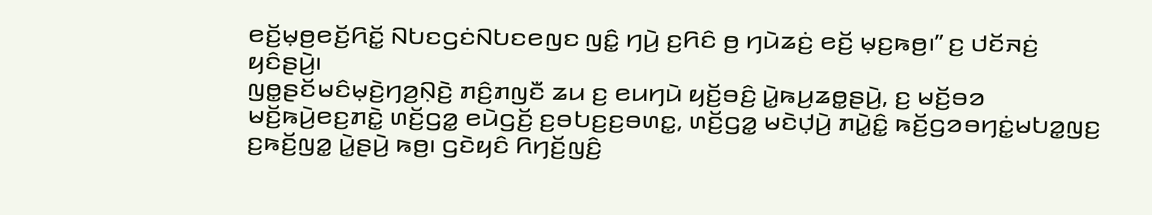ꤕꤢꤩ꤬ꤗ꤫ꤥ꤬ꤕꤢꤩ꤬ꤖꤢꤩ꤭ ꤡꤝꤢꤞꤢꤦꤡꤝꤢꤕꤜꤢ ꤜꤢꤨ꤭ ꤚꤣꤧ꤬ ꤢ꤬ꤖꤢꤨ ꤥ꤬ ꤚꤣꤧꤘꤢꤦ꤬ ꤕꤢꤩ꤬ ꤗ꤫ꤢ꤬ꤒꤥ꤬꤯” ꤢ꤬ ꤓꤢꤩꤏꤢꤦ꤬ ꤟꤢꤨꤔꤣꤧ꤬꤯
ꤜꤥ꤭ꤔꤢꤩꤗꤢꤨꤗ꤫ꤢꤧ꤬ꤚꤤ꤬ꤡ꤫ꤢꤧ꤬ ꤊꤢꤨ꤬ꤊꤜꤢꤪ ꤘꤣ ꤢ꤬ ꤕꤣꤚꤣꤧ ꤟꤢꤩ꤬ꤋꤢꤨ꤬ ꤣꤧ꤭ꤒꤣ꤬ꤘꤥ꤭ꤔꤣꤧ꤬, ꤢ꤬ ꤗꤢꤩ꤬ꤋꤤ ꤗꤢꤩ꤬ꤒꤣꤧ꤬ꤕꤢ꤬ꤊꤢꤧ꤭ ꤛꤢꤩ꤬ꤞꤤ꤭ ꤕꤣꤧꤞꤢꤩ꤬ ꤢ꤬ꤋꤝꤢ꤬ꤢ꤬ꤋꤛꤢ꤭, ꤛꤢꤩ꤬ꤞꤤ꤭ ꤗꤢꤧꤓ꤫ꤣꤧ꤬ ꤊꤣꤧ꤭ꤢꤨ꤭ ꤒꤢꤩ꤬ꤞꤤꤋꤚꤢꤦ꤭ꤗꤝꤤ꤭ꤜꤢ꤬ ꤢ꤬ꤒꤢꤩ꤬ꤜꤤ꤭ ꤣꤧ꤭ꤔꤣꤧ꤬ ꤒꤥ꤬꤯ ꤞꤢꤧꤟꤢꤨ ꤖꤚꤢꤩ꤬ꤜꤢꤨ꤬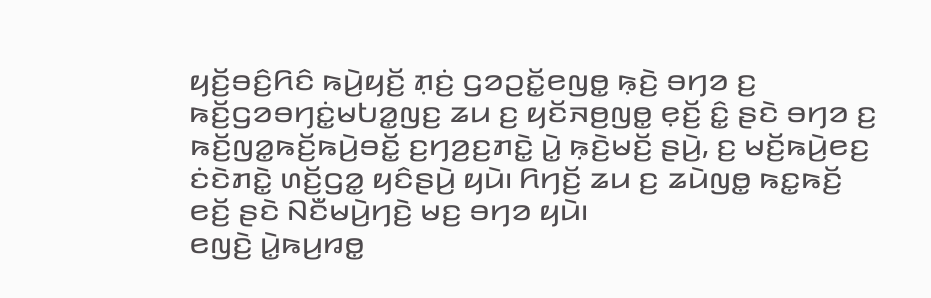ꤟꤢꤩ꤬ꤋꤢꤨ꤬ꤖꤢꤨ ꤒꤣꤧ꤬ꤟꤢꤩ꤬ ꤊ꤫ꤢꤦ꤬ ꤞꤤꤑꤢꤩ꤭ꤕꤜꤥ꤭ ꤒ꤫ꤢꤧ꤬ ꤋꤚꤤ ꤢ꤬ ꤒꤢꤩ꤬ꤞꤤꤋꤚꤢꤦ꤭ꤗꤝꤤ꤭ꤜꤢ꤬ ꤘꤣ ꤢ꤬ ꤟꤢꤩꤏꤥ꤬ꤜꤥ꤭ ꤕ꤫ꤢꤩ꤬ ꤢꤨ꤭ ꤔꤢꤧ ꤋꤚꤤ ꤢ꤬ ꤒꤢꤩ꤬ꤜꤤ꤭ꤒꤢꤩ꤬ꤒꤣꤧ꤬ꤋꤢꤩ꤭ ꤢ꤬ꤚꤤ꤬ꤢ꤬ꤊꤢꤧ꤭ ꤣꤧ꤭ ꤒ꤫ꤢꤧ꤬ꤗꤢꤩ꤬ ꤔꤣꤧ꤬, ꤢ꤬ ꤗꤢꤩ꤬ꤒꤣꤧ꤬ꤕꤢ꤬ ꤢꤦꤢꤧꤊꤢꤧ꤭ ꤛꤢꤩ꤬ꤞꤤ꤭ ꤟꤢꤨꤔꤣꤧ꤬ ꤟꤣꤧ꤯ ꤖꤚꤢꤩ꤬ ꤘꤣ ꤢ꤬ ꤘꤣꤧꤜꤥ꤭ ꤒꤢ꤭ꤒꤢꤩ꤬ ꤕꤢꤩ꤬ ꤔꤢꤧ ꤡꤢꤪꤗꤣꤧ꤬ꤚꤢꤧ꤬ ꤗꤢ꤬ ꤋꤚꤤ ꤟꤣꤧ꤯
ꤕꤜꤢꤧ꤬ ꤣꤧ꤭ꤒꤣ꤬ꤙꤥ꤭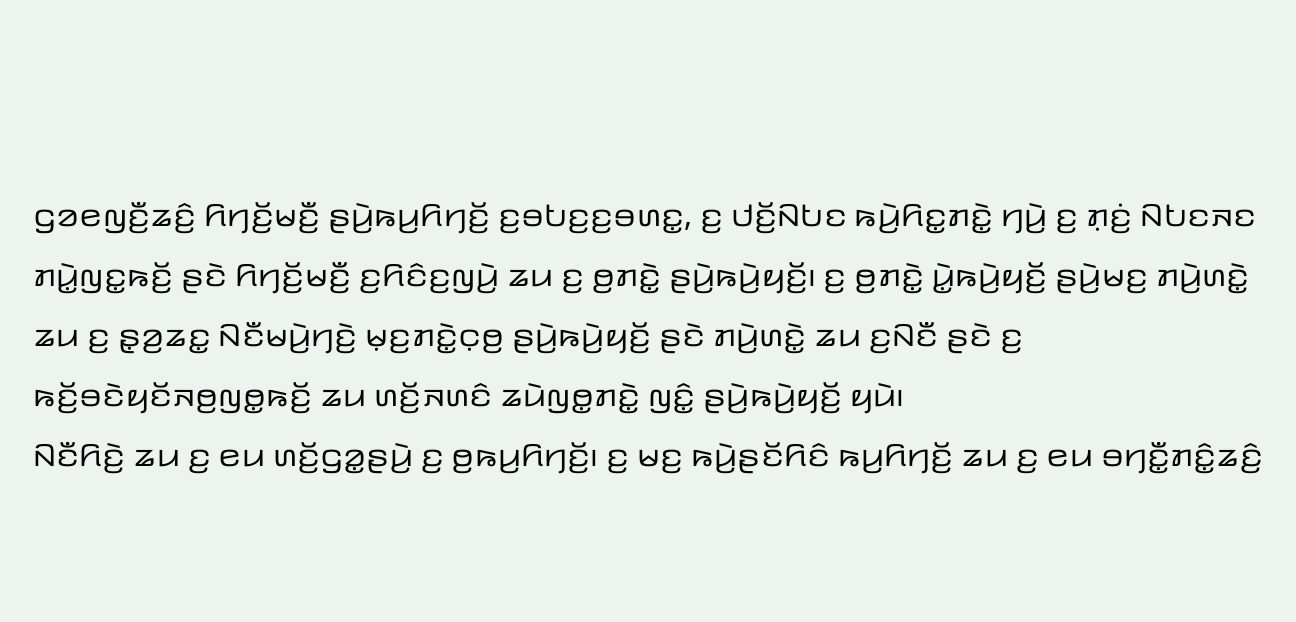ꤞꤤꤕꤜꤢꤪ꤬ꤘꤢꤨ꤬ ꤖꤚꤢꤩ꤬ꤗꤢꤪ꤬ ꤔꤣꤧ꤬ꤒꤣ꤬ꤖꤚꤢꤩ꤬ ꤢ꤬ꤋꤝꤢ꤬ꤢ꤬ꤋꤛꤢ꤭, ꤢ꤬ ꤓꤢꤩ꤬ꤡꤝꤢ ꤒꤣꤧ꤬ꤖꤢ꤭ꤊꤢꤧ꤭ ꤚꤣꤧ꤬ ꤢ꤬ ꤊ꤫ꤢꤦ꤬ ꤡꤝꤢꤏꤢ ꤊꤣꤧ꤭ꤜꤢ꤭ꤒꤢꤩ꤬ ꤔꤢꤧ ꤖꤚꤢꤩ꤬ꤗꤢꤪ꤬ ꤢ꤬ꤖꤢꤨꤢ꤬ꤜꤣꤧ꤬ ꤘꤣ ꤢ꤬ ꤥ꤬ꤊꤢꤧ꤭ ꤔꤣꤧ꤬ꤒꤣꤧ꤬ꤟꤢꤩ꤬꤯ ꤢ꤬ ꤥ꤬ꤊꤢꤧ꤭ ꤣꤧ꤭ꤒꤣꤧ꤬ꤟꤢꤩ꤬ ꤔꤣꤧ꤬ꤗꤢ꤬ ꤊꤣꤧ꤬ꤛꤢꤧ꤭ ꤘꤣ ꤢ꤬ ꤔ꤫ꤤ꤬ꤘꤢ꤭ ꤡꤢꤪꤗꤣꤧ꤬ꤚꤢꤧ꤬ ꤗ꤫ꤢ꤬ꤊꤢꤧ꤭ꤍ꤫ꤥ꤬ ꤔꤣꤧ꤬ꤒꤣꤧ꤬ꤟꤢꤩ꤬ ꤔꤢꤧ ꤊꤣꤧ꤬ꤛꤢꤧ꤭ ꤘꤣ ꤢ꤬ꤡꤢꤪ ꤔꤢꤧ ꤢ꤬ ꤒꤢꤩ꤬ꤋꤢꤧꤟꤢꤩꤏꤥ꤬ꤜꤥ꤭ꤒꤢꤩ꤬ ꤘꤣ ꤛꤢꤩ꤬ꤏꤛꤢꤨ ꤘꤣꤧꤜꤥ꤭ꤊꤢꤧ꤭ ꤜꤢꤨ꤭ ꤔꤣꤧ꤬ꤒꤣꤧ꤬ꤟꤢꤩ꤬ ꤟꤣꤧ꤯
ꤡꤢꤪꤖꤢꤧ꤬ ꤘꤣ ꤢ꤬ ꤕꤣ ꤛꤢꤩ꤬ꤞꤤ꤭ꤔꤣꤧ꤬ ꤢ꤬ ꤥ꤬ꤒꤣ꤬ꤖꤚꤢꤩ꤬꤯ ꤢ꤬ ꤗꤢ꤬ ꤒꤣꤧ꤬ꤔꤢꤩꤖꤢꤨ ꤒꤣ꤬ꤖꤚꤢꤩ꤬ ꤘꤣ ꤢ꤬ ꤕꤣ ꤋꤚꤢꤪ꤭ꤊꤢꤨ꤭ꤘꤢꤨ꤬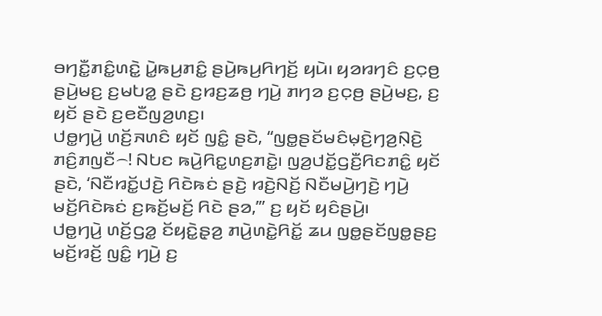ꤋꤚꤢꤪ꤭ꤊꤢꤨ꤭ꤛꤢꤧ꤭ ꤣꤧ꤭ꤒꤣ꤬ꤊꤢꤨ꤭ ꤔꤣꤧ꤬ꤒꤣ꤬ꤖꤚꤢꤩ꤬ ꤟꤣꤧ꤯ ꤟꤤꤙꤚꤢꤨ ꤢ꤬ꤍ꤫ꤥ꤬ ꤔꤣꤧ꤬ꤗꤢ꤬ ꤢ꤬ꤗꤝꤤ꤭ ꤔꤢꤧ ꤢ꤬ꤙꤢ꤬ꤘꤥ꤬ ꤚꤣꤧ꤬ ꤊꤚꤤ ꤢ꤬ꤍ꤫ꤥ꤬ ꤔꤣꤧ꤬ꤗꤢ꤬, ꤢ꤬ ꤟꤢꤩ ꤔꤢꤧ ꤢ꤬ꤕꤢꤪꤜꤤ꤬ꤛꤢ꤬꤯
ꤓꤥ꤭ꤚꤣꤧ꤬ ꤛꤢꤩ꤬ꤏꤛꤢꤨ ꤟꤢꤩ ꤜꤢꤨ꤭ ꤔꤢꤧ, “ꤜꤥ꤭ꤔꤢꤩꤗꤢꤨꤗ꤫ꤢꤧ꤬ꤚꤤ꤬ꤡ꤫ꤢꤧ꤬ ꤊꤢꤨ꤬ꤊꤜꤢꤪ꤮! ꤡꤝꤢ ꤒꤣꤧ꤬ꤖꤢ꤭ꤛꤢ꤬ꤊꤢꤧ꤭꤯ ꤜꤤ꤬ꤓꤢꤩ꤭ꤞꤢꤪ꤬ꤖꤢꤊꤢꤨ꤭ ꤟꤢꤩ ꤔꤢꤧ, ‘ꤡꤢꤪꤙꤢꤩ꤭ꤓꤢꤧ꤬ ꤖꤢꤧꤒꤢꤦ ꤔꤢꤧ꤬ ꤙꤢꤧ꤬ꤡꤢꤩ꤬ ꤡꤢꤪꤗꤣꤧ꤬ꤚꤢꤧ꤬ ꤚꤣꤧ꤬ ꤗꤢꤩ꤬ꤖꤢꤧꤒꤢꤦ ꤢ꤬ꤒꤢꤩ꤬ꤗꤢꤩ꤬ ꤖꤢꤧ ꤔꤤ,’” ꤢ꤬ ꤟꤢꤩ ꤟꤢꤨꤔꤣꤧ꤬꤯
ꤓꤥ꤭ꤚꤣꤧ꤬ ꤛꤢꤩ꤬ꤞꤤ꤭ ꤢꤩꤟꤢꤧ꤭ꤔ꤫ꤤ꤬ ꤊꤣꤧ꤬ꤛꤢꤧ꤭ꤖꤢꤩ꤭ ꤘꤣ ꤜꤥ꤭ꤔꤢꤩꤜꤥ꤭ꤔꤢ꤬ ꤗꤢꤩ꤬ꤙꤢꤩ꤬ ꤜꤢꤨ꤭ ꤚꤣꤧ꤬ ꤢ꤬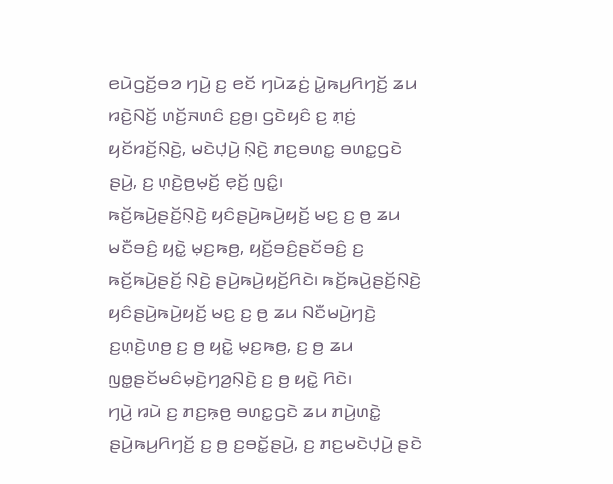ꤕꤣꤧꤞꤢꤩ꤬ꤋꤤ ꤚꤣꤧ꤬ ꤢ꤬ ꤕꤢꤩ ꤚꤣꤧꤘꤢꤦ꤬ ꤣꤧ꤭ꤒꤣ꤬ꤖꤚꤢꤩ꤬ ꤘꤣ ꤙꤢꤧ꤬ꤡꤢꤩ꤬ ꤛꤢꤩ꤬ꤏꤛꤢꤨ ꤢ꤬ꤥ꤬꤯ ꤞꤢꤧꤟꤢꤨ ꤢ꤬ ꤊ꤫ꤢꤦ꤬ ꤟꤢꤩꤙꤢꤩ꤬ꤡ꤫ꤢꤧ꤬, ꤗꤢꤧꤓ꤫ꤣꤧ꤬ ꤡ꤫ꤢꤧ꤬ ꤊꤢ꤬ꤋꤛꤢ꤭ ꤋꤛꤢ꤭ꤞꤢꤧ ꤔꤣꤧ꤬, ꤢ꤬ ꤛ꤫ꤢꤧ꤬ꤥ꤬ꤗ꤫ꤢꤩ꤬ ꤕ꤫ꤢꤩ꤬ ꤜꤢꤨ꤭꤯
ꤒꤢꤩ꤬ꤒꤣꤧ꤬ꤔꤢꤩ꤬ꤡ꤫ꤢꤧ꤬ ꤟꤢꤨꤔꤣꤧ꤬ꤒꤣꤧ꤬ꤟꤢꤩ꤬ ꤗꤢ꤬ ꤢ꤬ ꤥ꤬ ꤘꤣ ꤗꤢꤪꤋꤢꤨ꤬ ꤟꤢꤧ꤭ ꤗ꤫ꤢ꤬ꤒꤥ꤬, ꤟꤢꤩ꤬ꤋꤢꤨ꤬ꤔꤢꤩꤋꤢꤨ꤬ ꤢ꤬ ꤒꤢꤩ꤬ꤒꤣꤧ꤬ꤔꤢꤩ꤬ ꤡ꤫ꤢꤧ꤬ ꤔꤣꤧ꤬ꤒꤣꤧ꤬ꤟꤢꤩ꤬ꤖꤢꤧ꤯ ꤒꤢꤩ꤬ꤒꤣꤧ꤬ꤔꤢꤩ꤬ꤡ꤫ꤢꤧ꤬ ꤟꤢꤨꤔꤣꤧ꤬ꤒꤣꤧ꤬ꤟꤢꤩ꤬ ꤗꤢ꤬ ꤢ꤬ ꤥ꤬ ꤘꤣ ꤡꤢꤪꤗꤣꤧ꤬ꤚꤢꤧ꤬ ꤢ꤬ꤛ꤫ꤢꤧ꤬ꤛꤥ꤬ ꤢ꤬ ꤥ꤬ ꤟꤢꤧ꤭ ꤗ꤫ꤢ꤬ꤒꤥ꤬, ꤢ꤬ ꤥ꤬ ꤘꤣ ꤜꤥ꤭ꤔꤢꤩꤗꤢꤨꤗ꤫ꤢꤧ꤬ꤚꤤ꤬ꤡ꤫ꤢꤧ꤬ ꤢ꤬ ꤥ꤬ ꤟꤢꤧ꤭ ꤖꤢꤧ꤯
ꤚꤣꤧ꤬ ꤙꤣꤧ ꤢ꤬ ꤊꤢ꤬ꤒ꤫ꤥ꤬ ꤋꤛꤢ꤭ꤞꤢꤧ ꤘꤣ ꤊꤣꤧ꤬ꤛꤢꤧ꤭ ꤔꤣꤧ꤬ꤒꤣ꤬ꤖꤚꤢꤩ꤬ ꤢ꤬ ꤥ꤬ ꤢ꤬ꤋꤢꤩ꤭ꤔꤣꤧ꤬, ꤢ꤬ ꤊꤢ꤬ꤗꤢꤧꤓ꤫ꤣꤧ꤬ ꤔꤢꤧ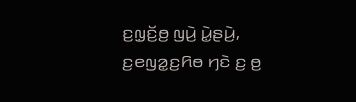ꤢ꤬ꤜ꤫ꤢꤩ꤬ꤥ꤬ ꤜꤣꤧ꤬ ꤣꤧ꤭ꤔꤣꤧ꤬, ꤢ꤬ꤕꤜꤤ꤭ꤢ꤬ꤖꤥ ꤚꤢꤧ ꤢ꤬ ꤥ꤬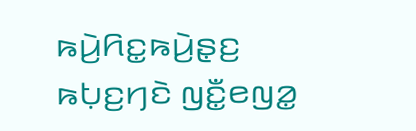ꤒꤣꤧ꤬ꤖꤢ꤭ꤒꤣꤧ꤬ꤔ꤫ꤢ꤬ ꤒꤝ꤫ꤢ꤬ꤚꤢꤧ ꤜꤢꤪ꤭ꤕꤜꤤ꤭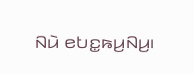ꤡꤣꤧ ꤕꤝꤢ꤭ꤒꤣ꤬ꤡꤣ꤬꤯